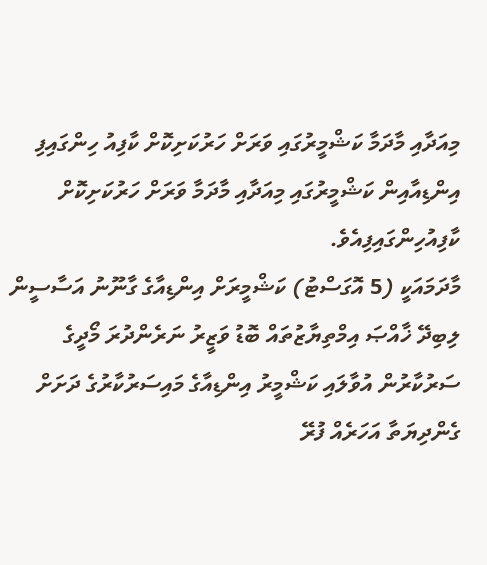މިއަދާއި މާދަމާ ކަޝްމީރުގައި ވަރަށް ހަރުކަށިކޮށް ކާފިއު ހިންގައިފި
އިންޑިއާއިން ކަޝްމީރުގައި މިއަދާއި މާދަމާ ވަރަށް ހަރުކަށިކޮށް ކާފިއުހިންގައިފިއެވެ.
މާދަމައަކީ (5 އޮގަސްޓު) ކަޝްމީރަށް އިންޑިއާގެ ގާނޫނު އަސާސީން ލިބިދޭ ޚާއްޞަ އިމްތިޔާޒުތައް ބޮޑު ވަޒީރު ނަރެންދުރަ މޯދީގެ ސަރުކާރުން އުވާލައި ކަޝްމީރު އިންޑިއާގެ މައިސަރުކާރުގެ ދަށަށް ގެންދިޔަތާ އަހަރެއް ފުރޭ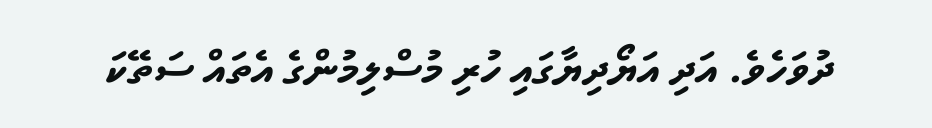ދުވަހެވެ. އަދި އަޔޯދިޔާގައި ހުރި މުސްލިމުންގެ އެތައް ސަތޭކަ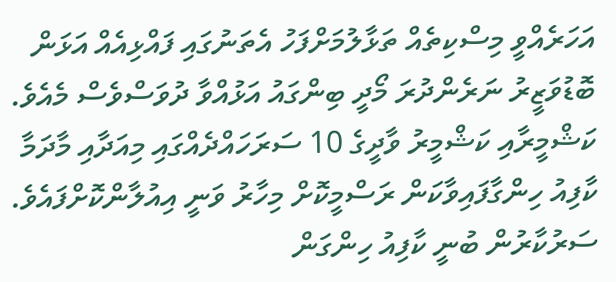އަހަރެއްވީ މިސްކިތެއް ތަޅާލުމަށްފަހު އެތަނުގައި ފައްޅިއެއް އަޅަން ބޮޑުވަޒީރު ނަރެންދުރަ މޯދީ ބިންގައު އަޅުއްވާ ދުވަސްވެސް މެއެވެ.
ކަޝްމީރާއި ކަޝްމީރު ވާދީގެ 10 ސަރަހައްދެއްގައި މިއަދާއި މާދަމާ ކާފިއު ހިންގާފައިވާކަން ރަސްމީކޮށް މިހާރު ވަނީ އިއުލާންކޮށްފައެވެ.
ސަރުކާރުން ބުނީ ކާފިއު ހިންގަން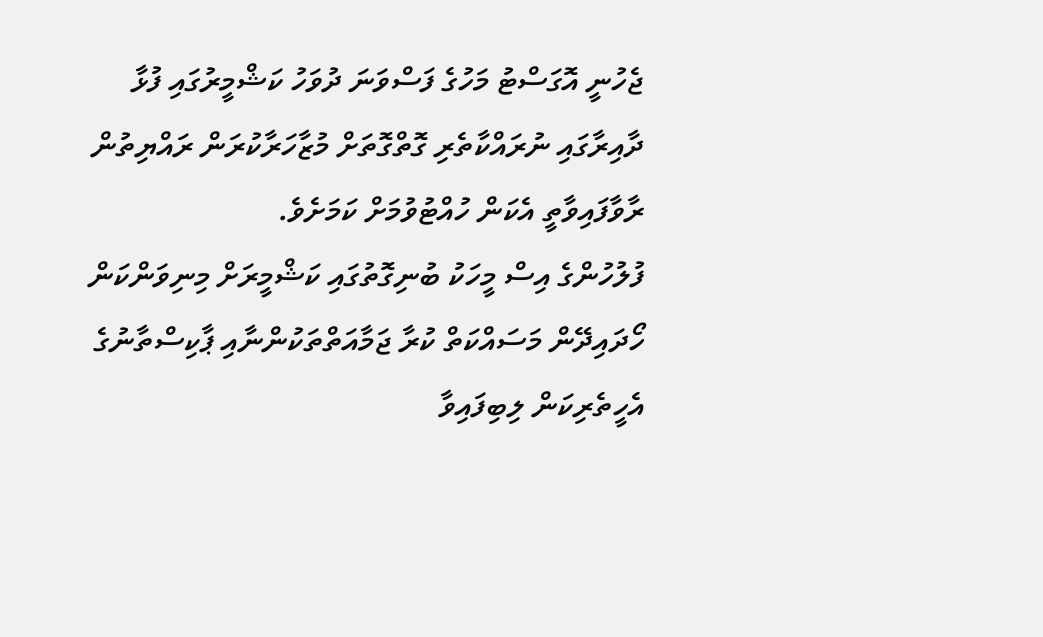ޖެހުނީ އޮގަސްޓު މަހުގެ ފަސްވަނަ ދުވަހު ކަޝްމީރުގައި ފުޅާ ދާއިރާގައި ނުރައްކާތެރި ގޮތްގޮތަށް މުޒާހަރާކުރަން ރައްޔިތުން ރާވާފައިވާތީ އެކަން ހުއްޓުވުމަށް ކަމަށެވެ.
ފުލުހުންގެ އިސް މީހަކު ބުނިގޮތުގައި ކަޝްމީރަށް މިނިވަންކަން ހޯދައިދޭން މަސައްކަތް ކުރާ ޖަމާއަތްތަކުންނާއި ޕާކިސްތާނުގެ އެހީތެރިކަން ލިބިފައިވާ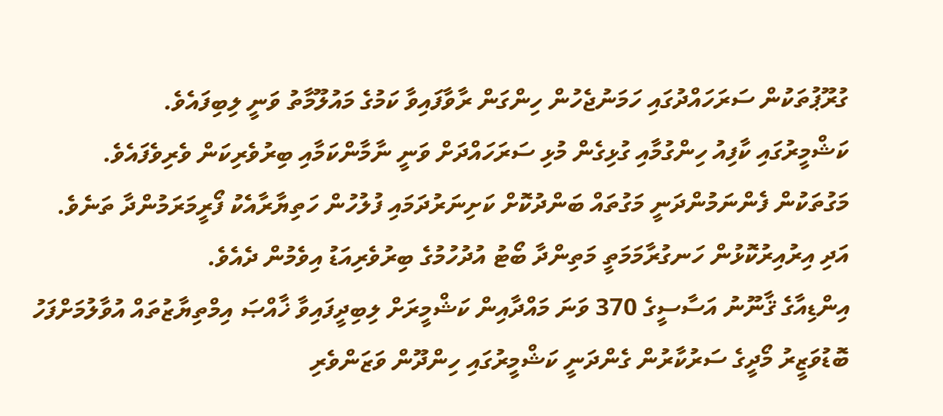ގުރޫޕުތަކުން ސަރަހައްދުގައި ހަމަނުޖެހުން ހިންގަން ރާވާފައިވާ ކަމުގެ މައުލޫމާތު ވަނީ ލިބިފައެވެ.
ކަޝްމީރުގައި ކާފިއު ހިންގުމާއި ގުޅިގެން މުޅި ސަރަހައްދަށް ވަނީ ނާމާންކަމާއި ބިރުވެރިކަން ވެރިވެފައެވެ. މަގުތަކުން ފެންނަމުންދަނީ މަގުތައް ބަންދުކޮށް ކަށިނަރުދަމައި ފުލުހުން ހަތިޔާރާއެކު ފޯރީމަރަމުންދާ ތަނެވެ. އަދި އިރުއިރުކޮޅުން ހަނގުރާމަމަތީ މަތިންދާ ބޯޓު އުދުހުމުގެ ބިރުވެރިއަޑު އިވެމުން ދެއެވެ.
އިންޑިއާގެ ޤާނޫނު އަސާސީގެ 370 ވަނަ މައްދާއިން ކަޝްމީރަށް ލިބިދީފައިވާ ޚާއްޞަ އިމްތިޔާޒުތައް އުވާލުމަށްފަހު ބޮޑުވަޒީރު މޯދީގެ ސަރުކާރުން ގެންދަނީ ކަޝްމީރުގައި ހިންދޫން ވަޒަންވެރި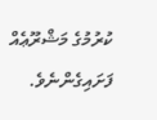ކުރުމުގެ މަޝްރޫޢެއް ފަށައިގެންނެވެ.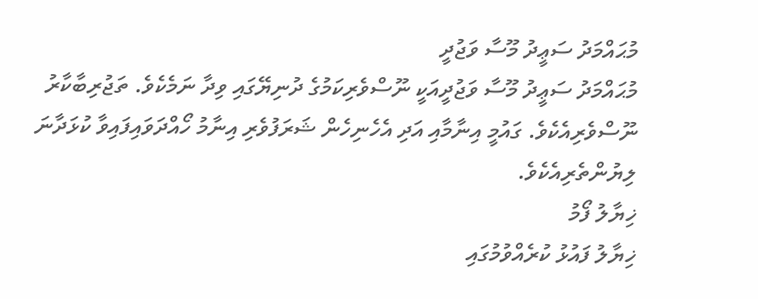މުޙައްމަދު ސަޢީދު މޫސާ ވަޖުދީ
މުޙައްމަދު ސަޢީދު މޫސާ ވަޖުދީއަކީ ނޫސްވެރިކަމުގެ ދުނިޔޭގައި ވިދާ ނަމެކެވެ. ތަޖުރިބާކާރު ނޫސްވެރިއެކެވެ. ގައުމީ އިނާމާއި އަދި އެހެނިހެން ޝަރަފުވެރި އިނާމު ހޯއްދަވައިފައިވާ ކުޅަދާނަ ލިޔުންތެރިއެކެވެ.
ޚިޔާލު ފޯމު
ޚިޔާލު ފައުޅު ކުރެއްވުމުގައި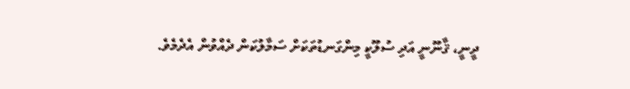ދީނީ، ޤާނޫނީ އަދި ސުލޫކީ މިންގަނޑުތަކަށް ސަމާލުކަން ދެއްވުން އެދެމެވެ.